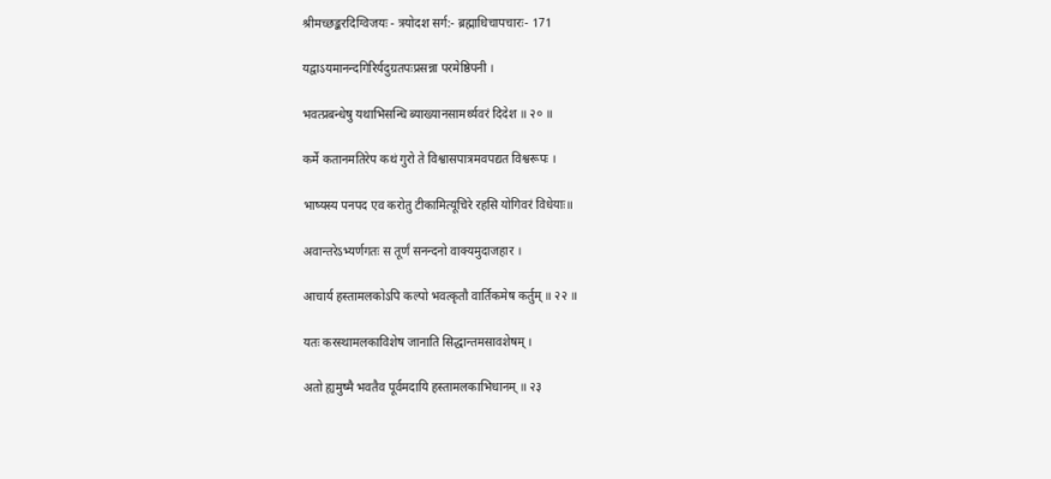श्रीमच्छङ्करदिग्विजयः - त्रयोदश सर्ग:- ब्रह्माधिचापचारः- 171

यद्वाऽयमानन्दगिरिर्यदुग्रतपःप्रसन्ना परमेष्ठिपनी ।

भवत्प्रबन्धेषु यथाभिसन्धि ब्याख्यानसामर्थ्यवरं दिदेश ॥ २० ॥

कर्मे कतानमतिरेप कथं गुरो ते विश्वासपात्रमवपद्यत विश्वरूपः ।

भाष्यस्य पनपद एव करोतु टीकामित्यूचिरे रहसि योगिवरं विधेयाः॥

अवान्तरेऽभ्यर्णगतः स तूर्णं सनन्दनो वाक्यमुदाजहार ।

आचार्य हस्तामलकोऽपि कल्पो भवत्कृतौ वार्तिकमेष कर्तुम् ॥ २२ ॥

यतः करस्थामलकाविशेष जानाति सिद्धान्तमसावशेषम् ।

अतो ह्यमुष्मै भवतैव पूर्वमदायि हस्तामलकाभिधानम् ॥ २३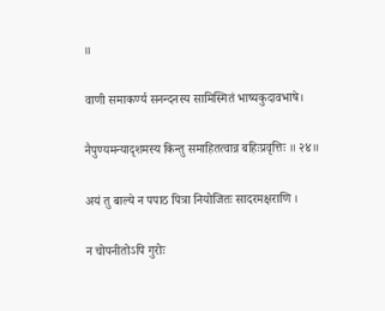॥

वाणी समाकर्ण्य सनन्दनस्य सामिस्मितं भाष्यकुदावभाषे।

नैपुण्यमन्यादृशमस्य किन्तु समाहितत्वान्न बहिःप्रवृत्तिः ॥ २४॥

अयं तु बाल्ये न पपाठ पित्रा नियोजितः सादरमक्षराणि ।

न चोपनीतोऽपि गुरोः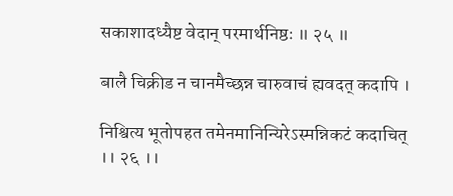सकाशादध्यैष्ट वेदान् परमार्थनिष्ठः ॥ २५ ॥

बालै चिक्रीड न चानमैच्छन्न चारुवाचं ह्यवदत् कदापि ।

निश्वित्य भूतोपहत तमेनमानिन्यिरेऽस्मन्निकटं कदाचित् ।। २६ ।।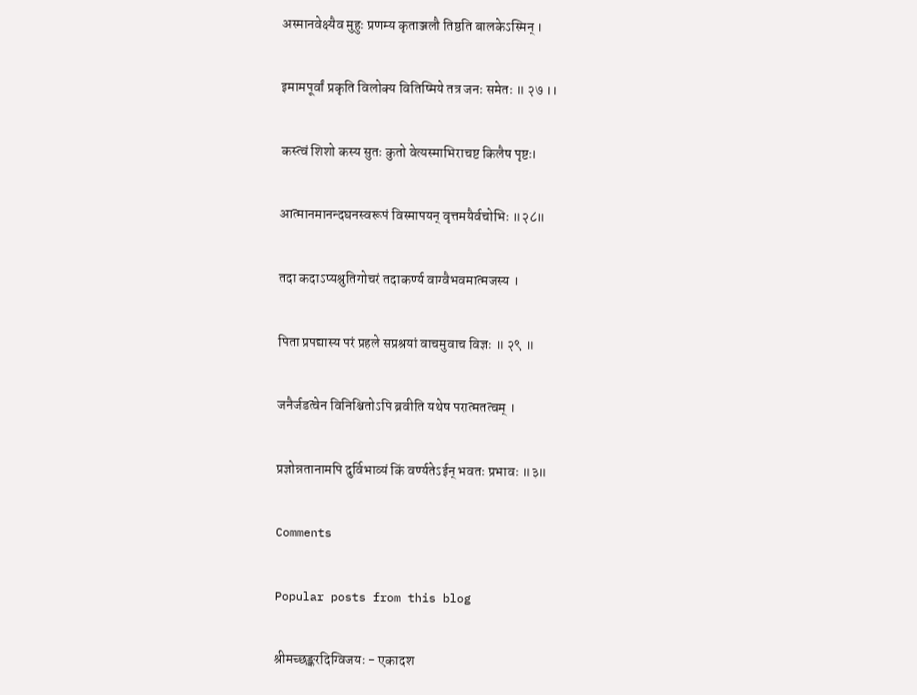अस्मानवेक्ष्यैव मुहुः प्रणम्य कृताञ्जलौ तिष्ठति बालकेऽस्मिन् ।

इमामपूर्वां प्रकृति विलोक्य वितिष्मिये तत्र जनः समेतः ॥ २७ ।।

कस्त्वं शिशो कस्य सुतः कुतो वेत्यस्माभिराचष्ट किलैष पृष्टः।

आत्मानमानन्दघनस्वरूपं विस्मापयन् वृत्तमयैर्वचोभिः ॥२८॥

तदा कदाऽप्यश्रुतिगोचरं तदाकर्ण्य वाग्वैभवमात्मजस्य ।

पिता प्रपद्यास्य परं प्रहले सप्रश्रयां वाचमुवाच विज्ञः ॥ २९ ॥

जनैर्जडत्वेन विनिश्चितोऽपि ब्रवीति यथेष परात्मतत्वम् ।

प्रज्ञोन्नतानामपि दुर्विभाव्यं किं वर्ण्यतेऽईन् भवतः प्रभावः ॥३॥

Comments

Popular posts from this blog

श्रीमच्छङ्करदिग्विजयः - एकादश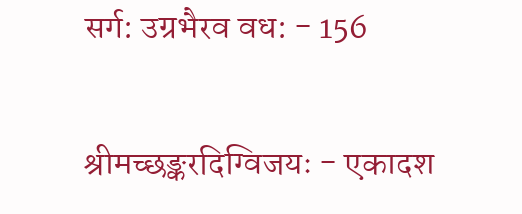सर्ग: उग्रभैरव वध: - 156

श्रीमच्छङ्करदिग्विजयः - एकादश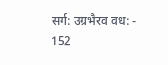सर्ग: उग्रभैरव वध: - 152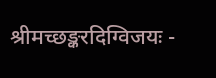श्रीमच्छङ्करदिग्विजयः -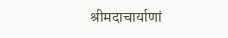श्रीमदाचार्याणां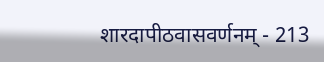शारदापीठवासवर्णनम् - 213